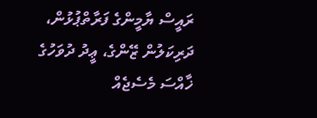ރައީސް ޔާމީންގެ ފަރާތްޕުޅުން، ދަރިކަލުން ޒޭންގެ، ޢީދު ދުވަހުގެ ޚާއްސަ މެސެޖެއް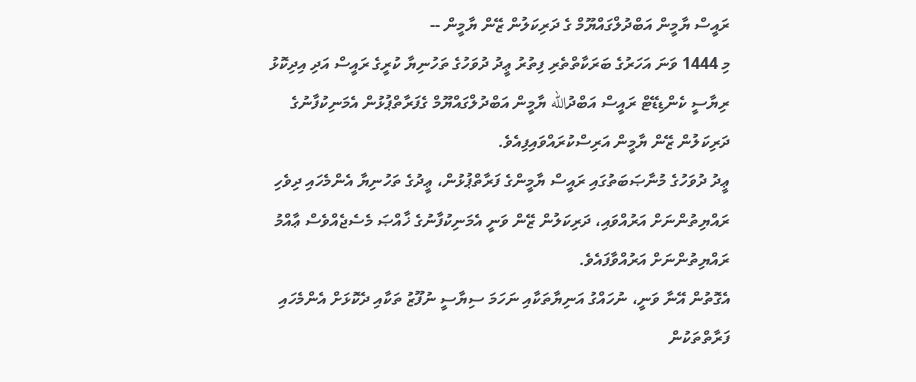ރައީސް ޔާމީން އަބްދުލްގައްޔޫމް ގެ ދަރިކަލުން ޒޭން ޔާމީން --
މި 1444 ވަނަ އަހަރުގެ ބަރަކާތްތެރި ފިތުރު ޢީދު ދުވަހުގެ ތަހުނިޔާ ކުރީގެ ރައީސް އަދި އިދިކޮޅު ރިޔާސީ ކެންޑިޑޭޓް ރައީސް އަބްދުالله ޔާމީން އަބްދުލްގައްޔޫމް ގެފަރާތްޕުޅުން އެމަނިކުފާނުގެ ދަރިކަލުން ޒޭން ޔާމީން އަރިސްކުރައްވައިފިއެވެ.
ޢީދު ދުވަހުގެ މުނާޞަބަތުގައި ރައީސް ޔާމީންގެ ފަރާތްޕުޅުން، ޢީދުގެ ތަހުނިޔާ އެންމެހައި ދިވެހި ރައްޔިތުންނަށް އަރުއްވައި، ދަރިކަލުން ޒޭން ވަނީ އެމަނިކުފާނުގެ ޚާއްޞަ މެސެޖެއްވެސް ޢާއްމު ރައްޔިތުންނަށް އަރުއްވާފައެވެ.
އެގޮތުން އޭނާ ވަނީ، ނުހައްގު އަނިޔާތަކާއި ނަހަމަ ސިޔާސީ ނުފޫޒު ތަކާއި ދެކޮޅަށް އެންމެހައި ފަރާތްތަކުން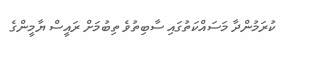ކުރަމުންދާ މަސައްކަތުގައި ސާބިތުވެ ތިބުމަށް ރައީސް ޔާމީންގެ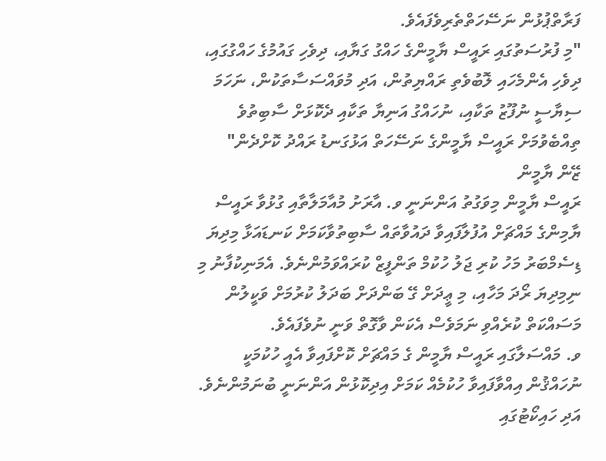ފަރާތްޕުޅުން ނަސޭހަތްތެރިވެފައެވެ.
"މި ފުރުސަތުގައި ރައީސް ޔާމީންގެ ހައްގު ގަޔާއި، ދިވެހި ގައުމުގެ ހައްގުގައި، ދިވެހި އެންމެހައި ލޮބުވެތި ރައްޔިތުން، އަދި މުވައްސަސާތަކުން، ނަހަމަ ސިޔާސީ ނުފޫޒު ތަކާއި، ނުހައްގު އަނިޔާ ތަކާއި ދެކޮޅަށް ސާބިތުވެ ތިއްބެވުމަށް ރައީސް ޔާމީންގެ ނަސޭހަތް އަޅުގަނޑު ރައްދު ކޮށްދެން"
ޒޭން ޔާމީން
ރައީސް ޔާމީން މިވަގުތު އަންނަނީ ވ. އާރަށު މުއާމަލާތާއި ގުޅުވާ ރައީސް ޔާމިންގެ މައްޗަށް އުފުލާފައިވާ ދައުވާތައް ސާބިތުވާކަމަށް ކަނޑައަޅާ މިދިޔަ ޑިސެމްބަރު މަހު ކުރި ޖަލު ހުކުމް ތަންފީޒް ކުރައްވަމުންނެވެ. އެމަނިކުފާނު މި ނިމިދިޔަ ރޯދަ މަހާއި، މި ޢީދަށް ގޭ ބަންދަށް ބަދަލު ކުރުމަށް ވަކީލުން މަސައްކަތް ކުރެއްވި ނަމަވެސް އެކަން ވާގޮތް ވަނީ ނުވެފައެވެ.
ވ. މައްސަލާގައި ރައީސް ޔާމީން ގެ މައްޗަށް ކޮށްފައިވާ އެއީ ހުކުމަކީ ނުހައްޤުން އިއްވާފައިވާ ހުކުމެއް ކަމަށް އިދިކޮޅުން އަންނަނީ ބުނަމުންނެވެ. އަދި ހައިކޯޓުގައި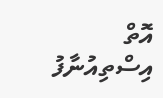އޮތް އިސްތިއުނާފު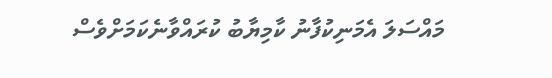މައްސަލަ އެމަނިކުފާނު ކާމިޔާބު ކުރައްވާނެކަމަށްވެސް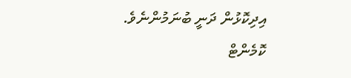އިދިކޮޅުން ދަނީ ބުނަމުންނެވެ.
ކޮމެންޓް